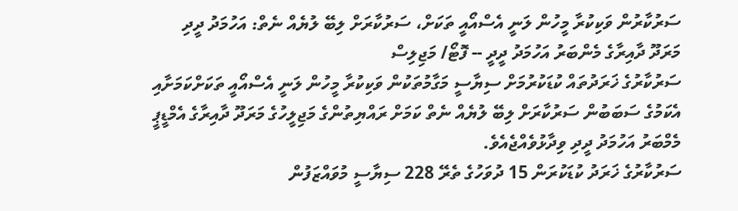ސަރުކާރުން ވަކިކުރާ މީހުން ލަނީ އެސްއޯއީ ތަކަށް، ސަރުކާރަށް ލިބޭ ލުޔެއް ނެތް: އަހުމަދު ދީދި
މަރަދޫ ދާއިރާގެ މެންބަރު އަހުމަދު ދީދީ -- ފޮޓޯ/ މަޖިލިސް
ސަރުކާރުގެ ޚަރަދުތައް ކުޑަކުރުމަށް ސިޔާސީ މަގާމުތަކުން ވަކިކުރާ މީހުން ލަނީ އެސްއޯއީ ތަކަށްކަމަށާއި އެކަމުގެ ސަބަބުން ސަރުކާރަށް ލިބޭ ލުޔެއް ނެތް ކަމަށް ރައްޔިތުންގެ މަޖިލީހުގެ މަރަދޫ ދާއިރާގެ އެމްޑީޕީ މެމްބަރު އަހުމަދު ދީދި ވިދާޅުވެއްޖެއެވެ.
ސަރުކާރުގެ ޚަރަދު ކުޑަކުރަން 15 ދުވަހުގެ ތެރޭ 228 ސިޔާސީ މުވައްޒަފުން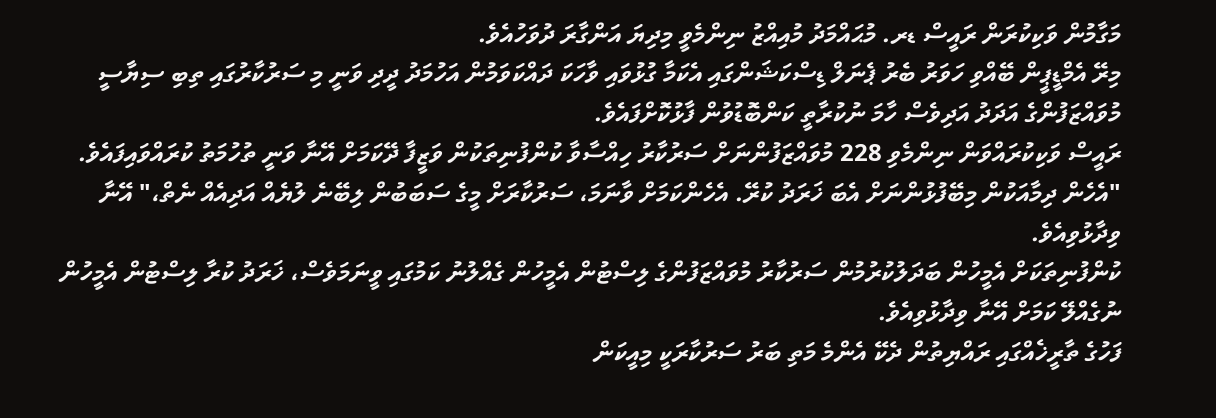މަގާމުން ވަކިކުރަން ރައީސް ޑރ. މުޙައްމަދު މުއިއްޒު ނިންމެވީ މިދިޔަ އަންގާރަ ދުވަހުއެވެ.
މިރޭ އެމްޑީޕީން ބޭއްވި ހަވަރު ބެރު ޕެނަލް ޑިސްކަޝަންގައި އެކަމާ ގުޅުވައި ވާހަކަ ދައްކަވަމުން އަހުމަދު ދީދި ވަނީ މި ސަރުކާރުގައި ތިބި ސިޔާސީ މުވައްޒަފުންގެ އަދަދު އަދިވެސް ހާމަ ނުކުރާތީ ކަންބޮޑުވުން ފާޅުކޮށްފައެވެ.
ރައީސް ވަކިކުރައްވަން ނިންމެވި 228 މުވައްޒަފުންނަށް ސަރުކާރު ހިއްސާވާ ކުންފުނިތަކުން ވަޒީފާ ދޭކަމަށް އޭނާ ވަނީ ތުހުމަތު ކުރައްވައިފައެވެ.
"އެހެން ދިމާއަކުން މިބޭފުޅުންނަށް އެބަ ޚަރަދު ކުރޭ. އެހެންކަމަށް ވާނަމަ، ސަރުކާރަށް މީގެ ސަބަބުން ލިބޭނެ ލުޔެއް އަދިއެއް ނެތް،" އޭނާ ވިދާޅުވިއެވެ.
ކުންފުނިތަކަށް އެމީހުން ބަދަލުކުރުމުން ސަރުކާރު މުވައްޒަފުންގެ ލިސްޓުން އެމީހުން ގެއްލުނު ކަމުގައި ވީނަމަވެސް، ޚަރަދު ކުރާ ލިސްޓުން އެމީހުން ނުގެއްލޭ ކަމަށް އޭނާ ވިދާޅުވިއެވެ.
ފަހުގެ ތާރީޚެއްގައި ރައްޔިތުން ދެކޭ އެންމެ މަތި ބަރު ސަރުކާރަކީ މިއީކަން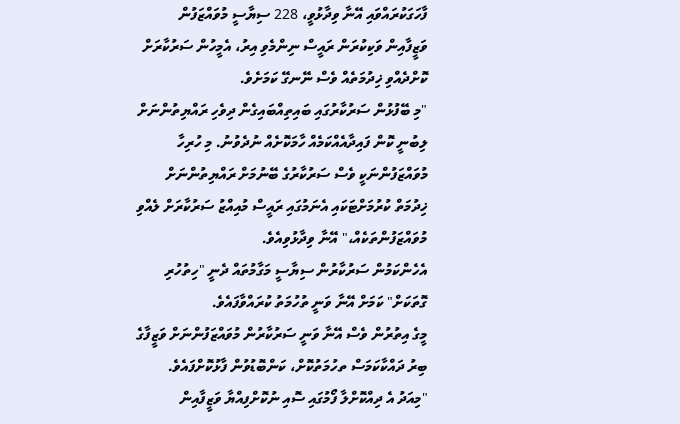ފާހަގަކުރައްވައި އޭނާ ވިދާޅުވީ، 228 ސިޔާސީ މުވައްޒަފުން ވަޒީފާއިން ވަކިކުރަން ރައީސް ނިންމެވި އިރު، އެމީހުން ސަރުކާރަށް ކޮށްދެއްވި ޚިދުމަތެއް ވެސް ނޭނގޭ ކަމަށެވެ.
"މި ބޭފުޅުން ސަރުކާރުގައި ބައިތިއްބައިގެން ދިވެހި ރައްޔިތުންނަށް ލިބުނީ ކޮން ފައިދާއެއްކަމެއް ހާމަކޮށެއް ނުދެވުނު. މި ހުރިހާ މުވައްޒަފުންނަކީ ވެސް ސަރުކާރުގެ ބޭނުމަށް ރައްޔިތުންނަށް ޚިދުމަތް ކުރުމަށްޓަކައި އެނަމުގައި ރައީސް މުއިއްޒު ސަރުކާރަށް ލެއްވި މުވައްޒަފުންތަކެއް،" އޭނާ ވިދާޅުވިއެވެ.
އެހެންކަމުން ސަރުކާރުން ސިޔާސީ މަގާމުތައް ދެނީ "ހިތުހުރި ގޮތަކަށް" ކަމަށް އޭނާ ވަނީ ތުހުމަތު ކުރައްވާފައެވެ.
މީގެ އިތުރުން ވެސް އޭނާ ވަނީ ސަރުކާރުން މުވައްޒަފުންނަށް ވަޒީފާގެ ބިރު ދައްކާކަމަސް ތހުމަތުކޮށް، ކަންބޮޑުވުން ފާޅުކޮށްފައެވެ.
"މިއަދު އެ ދިއްކޮށްލާ ފޯމުގައި ސޮއި ނުކޮށްފިއްޔާ ވަޒީފާއިން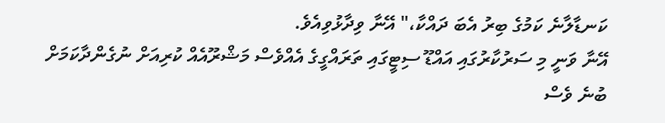ކަނޑާލާނެ ކަމުގެ ބިރު އެބަ ދައްކާ،" އޭނާ ވިދާޅުވިއެވެ.
އޭނާ ވަނީ މި ސަރުކާރުގައި އައްޑޫ ސިޓީގައި ތަރައްގީގެ އެއްވެސް މަޝްރޫއެއް ކުރިއަށް ނުގެންދާކަމަށް ބުނެ ވެސް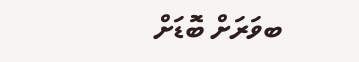ބވަރަށް ބޮޑަށް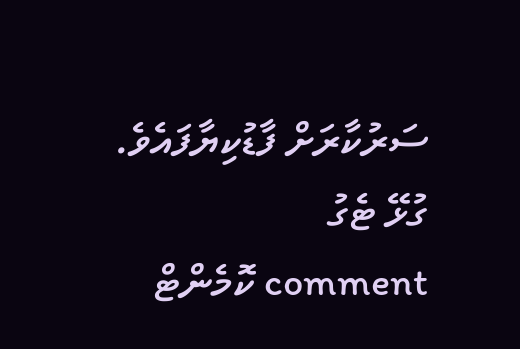ސަރުކާރަށް ފާޑުކިޔާފައެވެ.
ގުޅޭ ޓެގު
comment ކޮމެންޓް